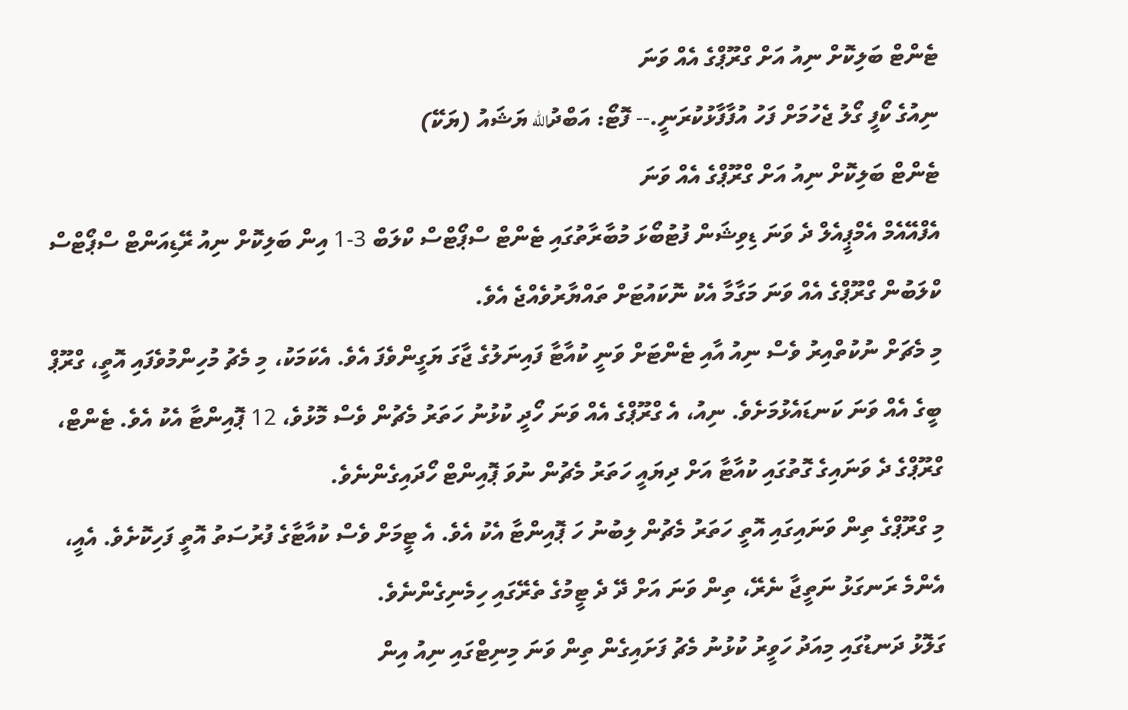ޓެންޓް ބަލިކޮށް ނިއު އަށް ގްރޫޕްގެ އެއް ވަނަ
ނިއުގެ ކޯފީ ގޯލު ޖެހުމަށް ފަހު އުފާފާޅުކުރަނީ.-- ފޮޓޯ: އަބްދުالله ޔަޝައު (ޔަކޭ)
ޓެންޓް ބަލިކޮށް ނިއު އަށް ގްރޫޕްގެ އެއް ވަނަ
އެފްއޭއެމް އެމްޕީއެލް ދެ ވަނަ ޑިވިޝަން ފުޓުބޯޅަ މުބާރާތުގައި ޓެންޓް ސްޕޯޓްސް ކްލަބް 3-1 އިން ބަލިކޮށް ނިއު ރޭޑިއަންޓް ސްޕޯޓްސް ކްލަބުން ގްރޫޕްގެ އެއް ވަނަ މަގާމާ އެކު ނޮކައުޓަށް ތައްޔާރުވެއްޖެ އެވެ.
މި މެޗަށް ނުކުތްއިރު ވެސް ނިއު އާއި ޓެންޓަށް ވަނީ ކުއާޓާ ފައިނަލުގެ ޖާގަ ޔަގީންވެފަ އެވެ. އެކަމަކު، މި މެޗު މުހިންމުވެފައި އޮތީ، ގްރޫޕް ބީގެ އެއް ވަނަ ކަނޑައެޅުމަށެވެ. ނިއު، އެ ގްރޫޕްގެ އެއް ވަނަ ހޯދީ ކުޅުނު ހަތަރު މެޗުން ވެސް މޮޅުވެ، 12 ޕޮއިންޓާ އެކު އެވެ. ޓެންޓް، ގްރޫޕްގެ ދެ ވަނައިގެ ގޮތުގައި ކުއާޓާ އަށް ދިޔައީ ހަތަރު މެޗުން ނުވަ ޕޮއިންޓް ހޯދައިގެންނެވެ.
މި ގްރޫޕްގެ ތިން ވަނައިގައި އޮތީ ހަތަރު މެޗުން ލިބުނު ހަ ޕޮއިންޓާ އެކު އެވެ. އެ ޓީމަށް ވެސް ކުއާޓާގެ ފުރުސަތު އޮތީ ފަހިކޮށެވެ. އެއީ، އެންމެ ރަނގަޅު ނަތީޖާ ނެރޭ، ތިން ވަނަ އަށް ދޭ ދެ ޓީމުގެ ތެރޭގައި ހިމެނިގެންނެވެ.
ގަލޮޅު ދަނޑުގައި މިއަދު ހަވީރު ކުޅުނު މެޗު ފަށައިގެން ތިން ވަނަ މިނިޓްގައި ނިއު އިން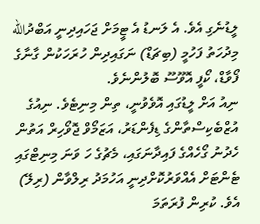ލީޑުނެގި އެވެ. އެ ލަނޑު އެ ޓީމަށް ޖަހައިދިނީ އަބްދުالله މިދުހަތު ފަހުމީ (ބިޗަޑް) ނަގައިދިން ހުރަހަކުން ގާނާގެ ފޯވާޑް، ކޯފީ އޮވޫސޫ ބޮލުންނެވެ.
ނިއު އަށް ލީޑުގައި އޮވެވުނީ، ތިން މިނިޓެވެ. ނިއުގެ އުޒްބެކިސްތާންގެ ޑިފެންޑަރު، އަޒަމޯވް ޖޮވޯހިރް އަތުން ހެދުނު ގޯހެއްގެ ފައިދާނަގައި، މެޗުގެ ހަ ވަނަ މިނިޓްގައި ޓެންޓަށް އެއްވަރުކޮށްދިނީ އަހުމަދު ރިލްވާން (ރިލޭ) އެވެ. ކުރިން ފުރަތަމަ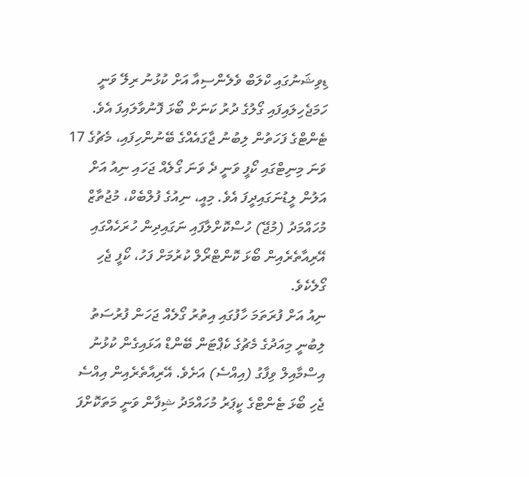ޑިވިޝަނުގައި ކްލަބް ވެލެންސިއާ އަށް ކުޅުނު ރިލޭ ވަނީ ހަމަޖެހިލައިފައި ގޯލުގެ ދުރު ކަނަށް ބޯޅަ ފޮނުވާލައިފަ އެވެ.
ޓެންޓްގެ ފަހަތުން ލިބުނު ޖާގައެއްގެ ބޭނުންހިފައި، މެޗުގެ 17 ވަނަ މިނިޓްގައި ކޯފީ ވަނީ ދެ ވަނަ ގޯލެއް ޖަހައި ނިއު އަށް އަލުން ލީޑުނަގައިދީފަ އެވެ. މިއީ، ނިއުގެ ފުލްބެކް، މުޖުތާޒް މުހައްމަދު (މުޖޭ) ހުސްކޮށްލާފައި ނަގައިދިން ހުރަހެއްގައި އޭރިއާތެރެއިން ބޯޅަ ކޮންޓްރޯލް ކުރުމަށް ފަހު، ކޯފީ ޖެހި ގޯލެކެވެ.
ނިއު އަށް ފުރަތަމަ ހާފުގައި އިތުރު ގޯލެއް ޖަހަން ފުރުސަތު ލިބުނީ މިއަދުގެ މެޗުގެ ކެޕްޓަން ބޭންޑް އަޅައިގެން ކުޅުނު އިސްމާއިލް ވިފާގު (އިއްސެ) އަށެވެ. އޭރިއާތެރެއިން އިއްސެ ޖެހި ބޯޅަ ޓެންޓްގެ ކީޕަރު މުހައްމަދު ޝިފާން ވަނީ މަތަކޮށްފަ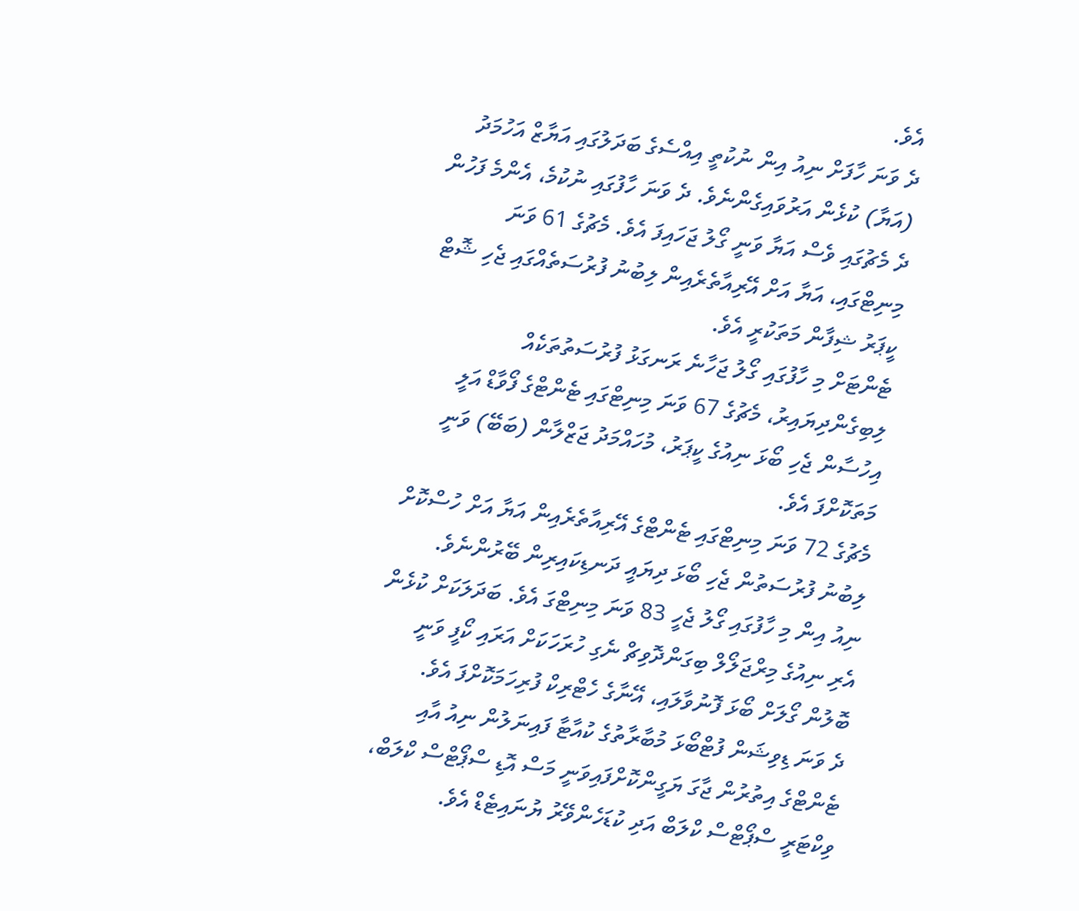އެވެ.
ދެ ވަނަ ހާފަށް ނިއު އިން ނުކުތީ އިއްސެގެ ބަދަލުގައި އަޔާޒް އަހުމަދު (އަޔާ) ކުޅެން އަރުވައިގެންނެވެ. ދެ ވަނަ ހާފުގައި ނުކުމެ، އެންމެ ފަހުން ދެ މެޗުގައި ވެސް އަޔާ ވަނީ ގޯލު ޖަހައިފަ އެވެ. މެޗުގެ 61 ވަނަ މިނިޓްގައި، އަޔާ އަށް އޭރިއާތެރެއިން ލިބުނު ފުރުސަތެއްގައި ޖެހި ޝޮޓް ކީޕަރު ޝިފާން މަތަކުރީ އެވެ.
ޓެންޓަށް މި ހާފުގައި ގޯލު ޖަހާނެ ރަނގަޅު ފުރުސަތުތަކެއް ލިބިގެންދިޔައިރު، މެޗުގެ 67 ވަނަ މިނިޓްގައި ޓެންޓްގެ ފޯވާޑް އަލީ އިހުސާން ޖެހި ބޯޅަ ނިއުގެ ކީޕަރު، މުހައްމަދު ޖަޒްލާން (ބަބޭ) ވަނީ މަތަކޮށްފަ އެވެ.
މެޗުގެ 72 ވަނަ މިނިޓްގައި ޓެންޓްގެ އޭރިއާތެރެއިން އަޔާ އަށް ހުސްކޮށް ލިބުނު ފުރުސަތުން ޖެހި ބޯޅަ ދިޔައީ ދަނޑިކައިރިން ބޭރުންނެވެ.
ނިއު އިން މި ހާފުގައި ގޯލު ޖެހީ 83 ވަނަ މިނިޓްގަ އެވެ. ބަދަލަކަށް ކުޅެން އެރި ނިއުގެ މިރްޖަލޯލް ބިގަންދޮވިޗް ނެގި ހުރަހަކަށް އަރައި ކޯފީ ވަނީ ބޮލުން ގޯލަށް ބޯޅަ ފޮނުވާލައި، އޭނާގެ ހެޓްރިކް ފުރިހަމަކޮށްފަ އެވެ.
ދެ ވަނަ ޑިވިޝަން ފުޓްބޯޅަ މުބާރާތުގެ ކުއާޓާ ފައިނަލުން ނިއު އާއި ޓެންޓްގެ އިތުރުން ޖާގަ ޔަގީންކޮށްފައިވަނީ މަސް އޮޑި ސްޕޯޓްސް ކްލަބް، ވިކްޓަރީ ސްޕޯޓްސް ކްލަބް އަދި ކުޑަހެންވޭރު ޔުނައިޓެޑް އެވެ.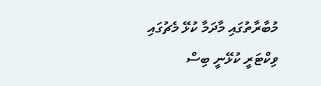މުބާރާތުގައި މާދަމާ ކުޅޭ މެޗުގައި ވިކްޓަރީ ކުޅޭނީ ބިސް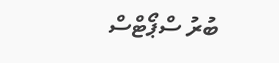ބުރު ސްޕޯޓްސް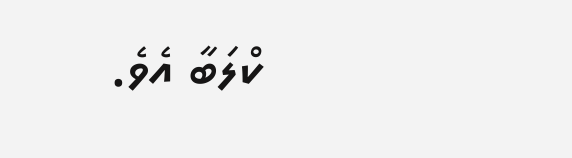ކްލަބާ އެވެ.